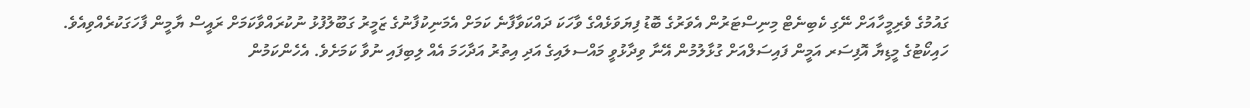ގައުމުގެ ވެރިމީހާއަށް ނޭގި ކެބިނެޓް މިނިސްޓަރުން އެވަރުގެ ބޮޑު ފިޔަވަޅެއްގެ ވާހަކަ ދައްކަވާފާނެ ކަމަށް އެމަނިކުފާނުގެ ޒަމީރު ގަބޫލުފުޅު ނުކުރައްވާކަމަށް ރައީސް ޔާމީން ފާހަގަކުރެއްވިއެވެ.
ހައިކޯޓުގެ މީޑިޔާ އޮފިސަރ އަމީން ފައިސަލްއަށް ގުޅާލުމުން އޭނާ ވިދާޅުވީ މައްސލައިގެ އަދި އިތުރު އަދާހަމަ އެއް ލިބިފައި ނުވާ ކަމަށެވެ. އެހެންކަމުން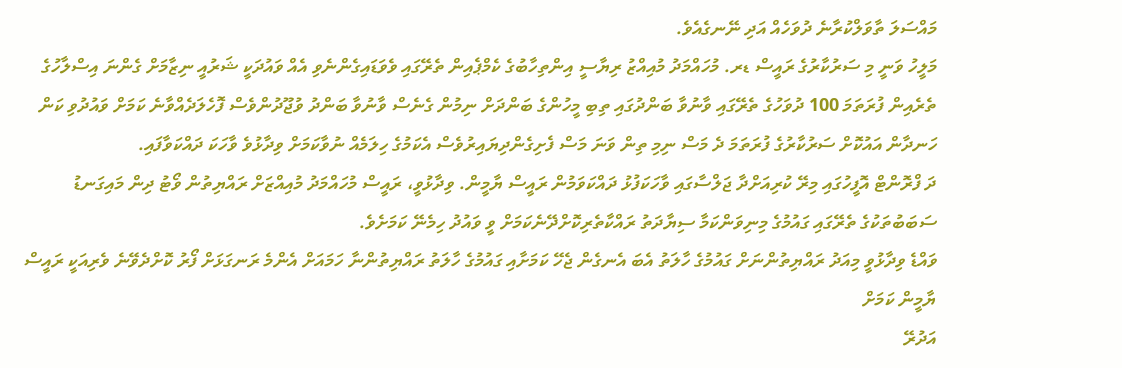މައްސަލަ ތާވަލްކުރާނެ ދުވަހެއް އަދި ނޭނގެއެވެ.
މަލީހު ވަނީ މި ސަރުކާރުގެ ރައީސް ޑރ. މުހައްމަދު މުއިއްޒު ރިޔާސީ އިންތިހާބުގެ ކެމްޕެއިން ތެރޭގައި ވެވަޑައިގެންނެވި އެއް ވައުދަކީ ޝަރުއީ ނިޒާމަށް ގެންނަ އިސްލާހުގެ ތެރެއިން ފުރަތަމަ 100 ދުވަހުގެ ތެރޭގައި ވާނުވާ ބަންދުގައި ތިބި މީހުންގެ ބަންދަށް ނިމުން ގެނެސް ވާނުވާ ބަންދު ވުޖޫދުންވެސް ފޮހެލަދެއްވާނެ ކަމަށް ވައުދުވި ކަން ހަނދާން އައުކޮށް ސަރުކާރުގެ ފުރަތަމަ ދެ މަސް ނިމި ތިން ވަނަ މަސް ފެށިގެންދިޔައިރުވެސް އެކަމުގެ ހިލަމެއް ނުވާކަމަށް ވިދާޅުވެ ވާހަކަ ދައްކަވާފައި.
ދަ ފްރޮންޓް އޮފީހުގައި މިރޭ ކުރިއަށްދާ ޖަލްސާގައި ވާހަކަފުޅު ދައްކަވަމުން ރައީސް ޔާމީން. ވިދާޅުވީ، ރައީސް މުހައްމަދު މުއިއްޒަށް ރައްޔިތުން ވޯޓު ދިން މައިގަނޑު ސަބަބުތަކުގެ ތެރޭގައި ގައުމުގެ މިނިވަންކަމާ ސިޔާދަތު ރައްކާތެރިކޮށްދޭނެކަމަށް ވީ ވައުދު ހިމެނޭ ކަމަށެވެ.
ވައްޑެ ވިދާޅުވީ މިއަދު ރައްޔިތުންނަށް ގައުމުގެ ހާލަތު އެބަ އެނގެން ޖެހޭ ކަމަށާއި ގައުމުގެ ހާލަތު ރައްޔިތުންނާ ހަމައަށް އެންމެ ރަނގަޅަށް ފޯރު ކޮށްދެވޭނެ ވެރިއަކީ ރައީސް ޔާމީން ކަމަށް
އަދުރޭ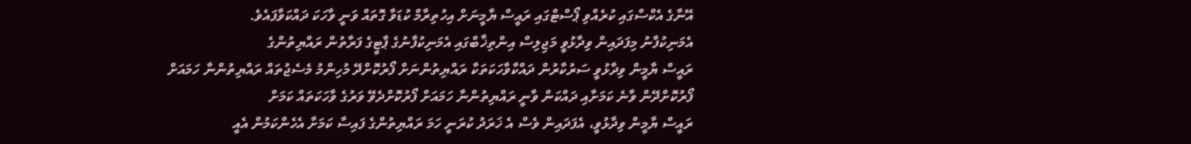އޭނާގެ އެކްސްގައި ކުރެއްވި ޕޯސްޓްގައި ރައީސް ޔާމީނަށް އިހުތިރާމް ކުޑަވާ ގޮތައް ވަނީ ވާހަކަ ދައްކަވާފައެވެ.
އެމަނިކުފާނު މިފަދައިން ވިދާޅުވީ މަޖިލިސް އިންތިޚާބްގައި އެމަނިކުފާނުގެ ޕާޓީގެ ފަރާތުން ރައްޔިތުންގެ
ރައީސް ޔާމީން ވިދާޅުވީ ސަރުކާރުން ދައްކާވާހަކަތަކާ ރައްޔިތުންނަށް ފޯރުކޮށްދޭ މުހިންމު މެސެޖުތައް ރައްޔިތުންނާ ހަމައަށް ފޯރުކޮށްދޭން ވާނެ ކަމަށާއި ދައްކަން ވާނީ ރައްޔިތުންނާ ހަމައަށް ފޯރުކޮށްދެވޭ ވަރުގެ ވާހަކަތައް ކަމަށް
ރައީސް ޔާމީން ވިދާޅުވީ، އެފަދައިން ވެސް އެ ޚަރަދު ކުރަނީ ހަމަ ރައްޔިތުންގެ ފައިސާ ކަމަށާ އެހެންކަމުން އެއީ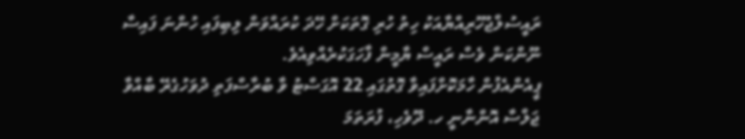ރައީސުލްޖުހޫރިއްޔާއަކު ހިތު ހުރި ގޮތަކަށް ހޭދަ ކުރައްވަން ލިބިފައި ހުންނަ ފައިސާ ނޫންކަން ވެސް ރައީސް ޔާމީން ފާހަގަކުރެއްވިއެވެ.
ޕީއެންއެފުން ހާމަކޮށްފައިވާ ގޮތުގައި 22 އޮގަސްޓު ވާ ބުރާސްފަތި ދުވަހުގެރޭ ބާއްވާ ޖަލްސާ އޮންނާނީ ހ. ދޫވެހި، ފުރަތަމަ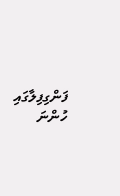ފަންގިފިލާގައި ހުންނަ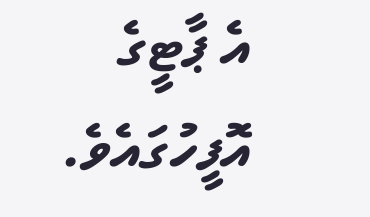އެ ޕާޓީގެ އޮފީހުގައެވެ.